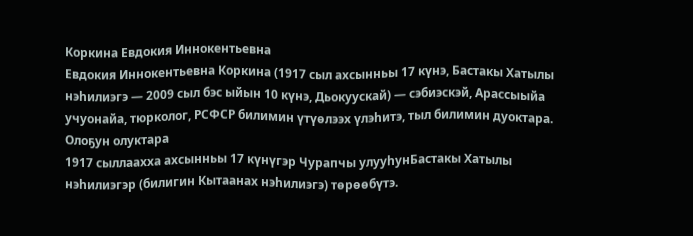Коркина Евдокия Иннокентьевна
Евдокия Иннокентьевна Коркина (1917 сыл ахсынньы 17 күнэ, Бастакы Хатылы нэһилиэгэ — 2009 сыл бэс ыйын 10 күнэ, Дьокуускай) — сэбиэскэй, Арассыыйа учуонайа, тюрколог, РСФСР билимин үтүөлээх үлэһитэ, тыл билимин дуоктара.
Олоҕун олуктара
1917 сыллаахха ахсынньы 17 күнүгэр Чурапчы улууһунБастакы Хатылы нэһилиэгэр (билигин Кытаанах нэһилиэгэ) төрөөбүтэ.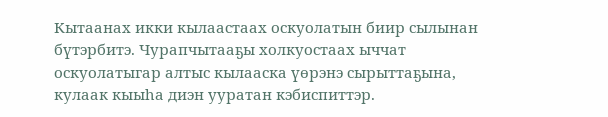Кытаанах икки кылаастаах оскуолатын биир сылынан бүтэрбитэ. Чурапчытааҕы холкуостаах ыччат оскуолатыгар алтыс кылааска үөрэнэ сырыттаҕына, кулаак кыыһа диэн ууратан кэбиспиттэр.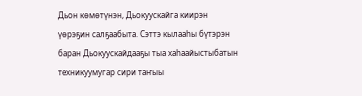Дьон көмөтүнэн, Дьокуускайга киирэн үөрэҕин салҕаабыта. Сэттэ кылааһы бүтэрэн баран Дьокуускайдааҕы тыа хаһаайыстыбатын техникуумугар сири таҥыы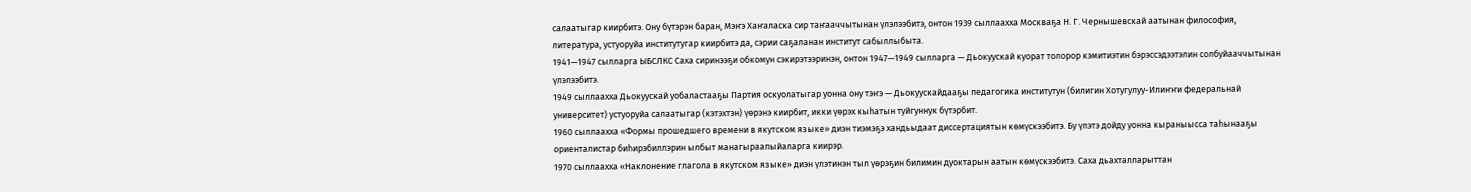салаатыгар киирбитэ. Ону бүтэрэн баран, Мэҥэ Хаҥаласка сир таҥааччытынан үлэлээбитэ, онтон 1939 сыллаахха Москваҕа Н. Г. Чернышевскай аатынан философия, литература, устуоруйа институтугар киирбитэ да, сэрии саҕаланан институт сабыллыбыта.
1941—1947 сылларга ЫБСЛКС Саха сиринээҕи обкомун сэкирэтээринэн, онтон 1947—1949 сылларга — Дьокуускай куорат толорор кэмитиэтин бэрэссэдээтэлин солбуйааччытынан үлэлээбитэ.
1949 сыллаахха Дьокуускай уобаластааҕы Партия оскуолатыгар уонна ону тэҥэ — Дьокуускайдааҕы педагогика институтун (билигин Хотугулуу-Илиҥҥи федеральнай университет) устуоруйа салаатыгар (кэтэхтэн) үөрэнэ киирбит, икки үөрэх кыһатын туйгуннук бүтэрбит.
1960 сыллаахха «Формы прошедшего времени в якутском языке» диэн тиэмэҕэ хандьыдаат диссертациятын көмүскээбитэ. Бу үлэтэ дойду уонна кыраныысса таһынааҕы ориенталистар биһирэбиллэрин ылбыт манагыраапыйаларга киирэр.
1970 сыллаахха «Наклонение глагола в якутском языке» диэн үлэтинэн тыл үөрэҕин билимин дуоктарын аатын көмүскээбитэ. Саха дьахталларыттан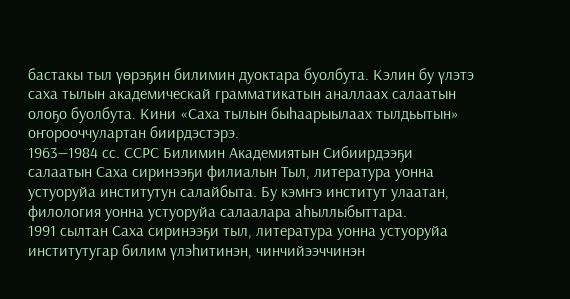бастакы тыл үөрэҕин билимин дуоктара буолбута. Кэлин бу үлэтэ саха тылын академическай грамматикатын аналлаах салаатын олоҕо буолбута. Кини «Саха тылын быһаарыылаах тылдьытын» оҥорооччулартан биирдэстэрэ.
1963—1984 сс. ССРС Билимин Академиятын Сибиирдээҕи салаатын Саха сиринээҕи филиалын Тыл, литература уонна устуоруйа институтун салайбыта. Бу кэмҥэ институт улаатан, филология уонна устуоруйа салаалара аhыллыбыттара.
1991 сылтан Саха сиринээҕи тыл, литература уонна устуоруйа институтугар билим үлэһитинэн, чинчийээччинэн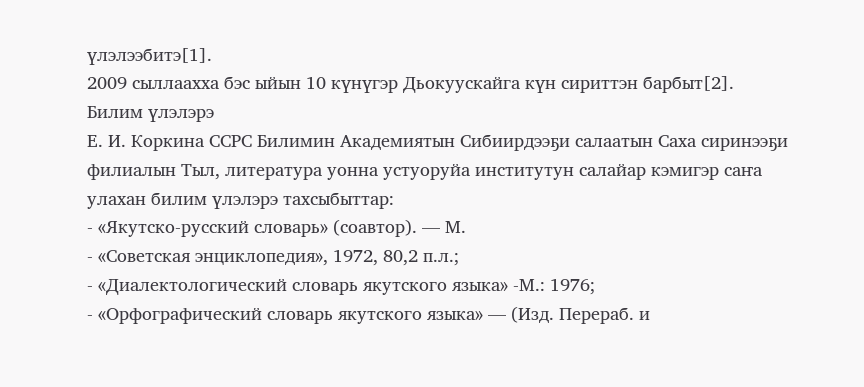үлэлээбитэ[1].
2009 сыллаахха бэс ыйын 10 күнүгэр Дьокуускайга күн сириттэн барбыт[2].
Билим үлэлэрэ
Е. И. Коркина ССРС Билимин Академиятын Сибиирдээҕи салаатын Саха сиринээҕи филиалын Тыл, литература уонна устуоруйа институтун салайар кэмигэр саҥа улахан билим үлэлэрэ тахсыбыттар:
- «Якутско-русский словарь» (соавтор). — М.
- «Советская энциклопедия», 1972, 80,2 п.л.;
- «Диалектологический словарь якутского языка» -М.: 1976;
- «Орфографический словарь якутского языка» — (Изд. Перераб. и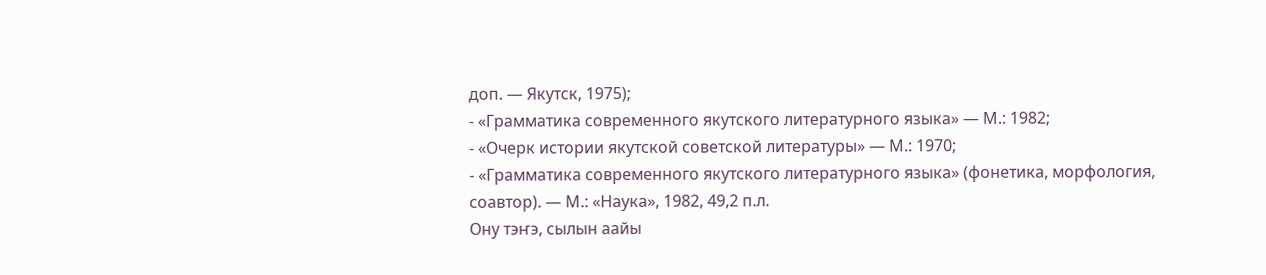доп. — Якутск, 1975);
- «Грамматика современного якутского литературного языка» — М.: 1982;
- «Очерк истории якутской советской литературы» — М.: 1970;
- «Грамматика современного якутского литературного языка» (фонетика, морфология, соавтор). — М.: «Наука», 1982, 49,2 п.л.
Ону тэҥэ, сылын аайы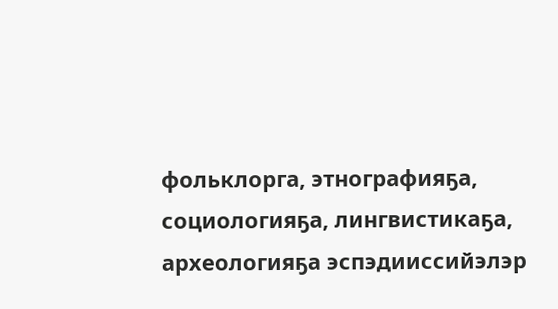фольклорга, этнографияҕа, социологияҕа, лингвистикаҕа, археологияҕа эспэдииссийэлэр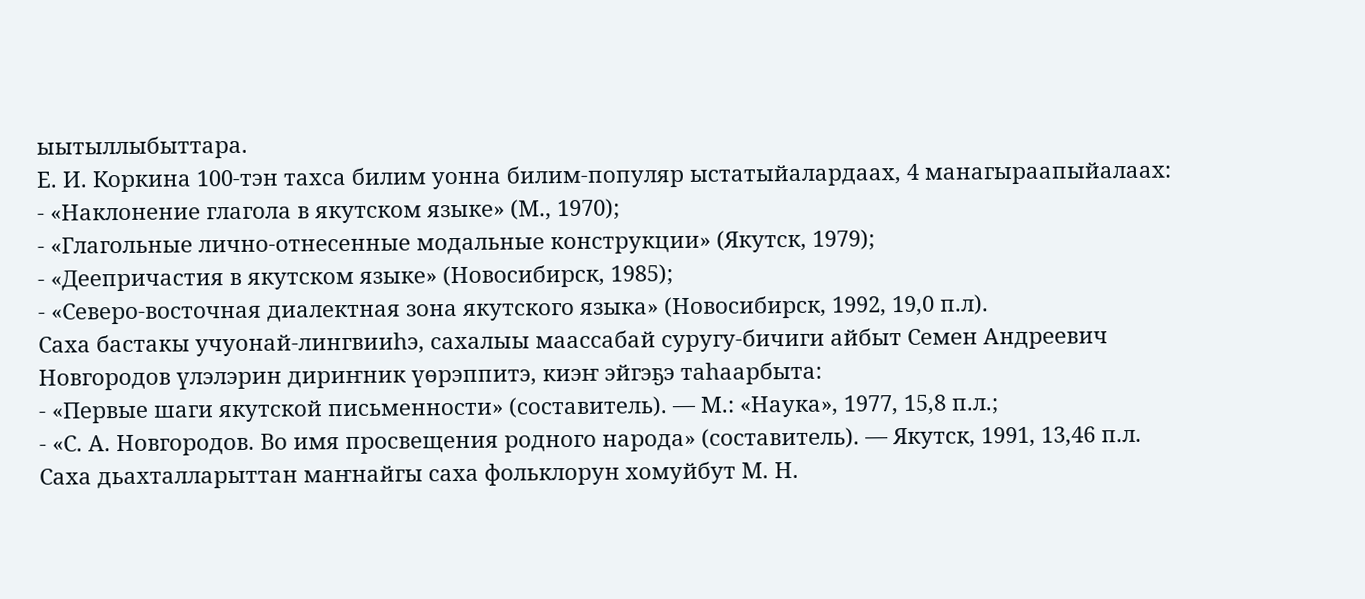ыытыллыбыттара.
Е. И. Коркина 100-тэн тахса билим уонна билим-популяр ыстатыйалардаах, 4 манагыраапыйалаах:
- «Наклонение глагола в якутском языке» (М., 1970);
- «Глагольные лично-отнесенные модальные конструкции» (Якутск, 1979);
- «Деепричастия в якутском языке» (Новосибирск, 1985);
- «Северо-восточная диалектная зона якутского языка» (Новосибирск, 1992, 19,0 п.л).
Саха бастакы учуонай-лингвииһэ, сахалыы маассабай суругу-бичиги айбыт Семен Андреевич Новгородов үлэлэрин дириҥник үөрэппитэ, киэҥ эйгэҕэ таһаарбыта:
- «Первые шаги якутской письменности» (составитель). — М.: «Наука», 1977, 15,8 п.л.;
- «С. А. Новгородов. Во имя просвещения родного народа» (составитель). — Якутск, 1991, 13,46 п.л.
Саха дьахталларыттан маҥнайгы саха фольклорун хомуйбут М. Н.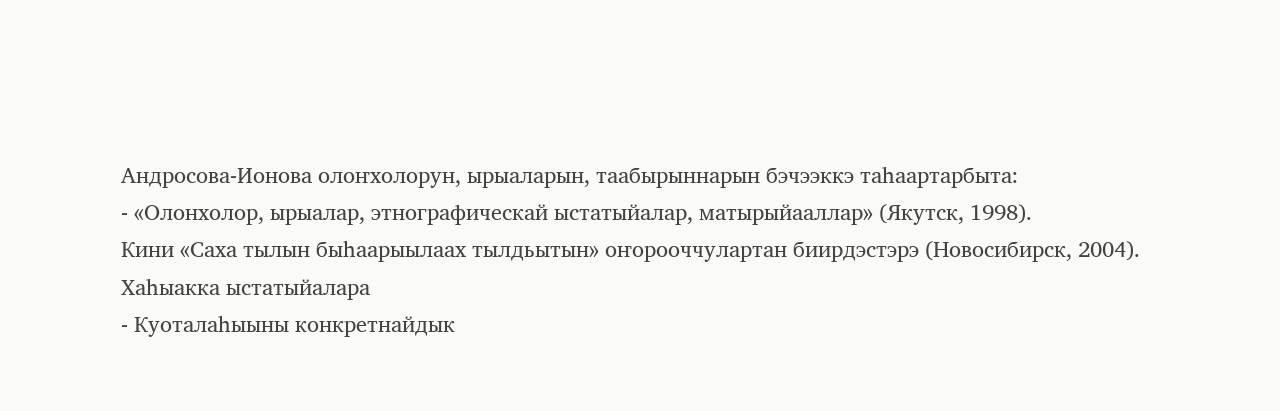Андросова-Ионова олоҥхолорун, ырыаларын, таабырыннарын бэчээккэ таhаартарбыта:
- «Олонхолор, ырыалар, этнографическай ыстатыйалар, матырыйааллар» (Якутск, 1998).
Кини «Саха тылын быһаарыылаах тылдьытын» оҥорооччулартан биирдэстэрэ (Новосибирск, 2004).
Хаһыакка ыстатыйалара
- Куоталаһыыны конкретнайдык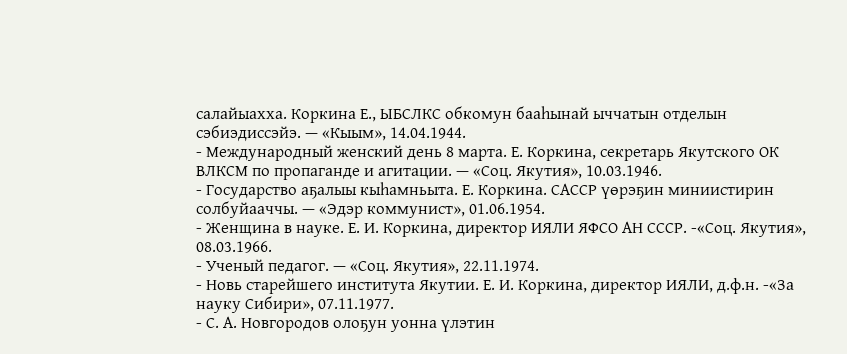салайыахха. Коркина Е., ЫБСЛКС обкомун бааһынай ыччатын отделын сэбиэдиссэйэ. — «Кыым», 14.04.1944.
- Международный женский день 8 марта. Е. Коркина, секретарь Якутского ОК ВЛКСМ по пропаганде и агитации. — «Соц. Якутия», 10.03.1946.
- Государство аҕалыы кыһамньыта. Е. Коркина. САССР үөрэҕин миниистирин солбуйааччы. — «Эдэр коммунист», 01.06.1954.
- Женщина в науке. Е. И. Коркина, директор ИЯЛИ ЯФСО АН СССР. -«Соц. Якутия», 08.03.1966.
- Ученый педагог. — «Соц. Якутия», 22.11.1974.
- Новь старейшего института Якутии. Е. И. Коркина, директор ИЯЛИ, д.ф.н. -«За науку Сибири», 07.11.1977.
- С. А. Новгородов олоҕун уонна үлэтин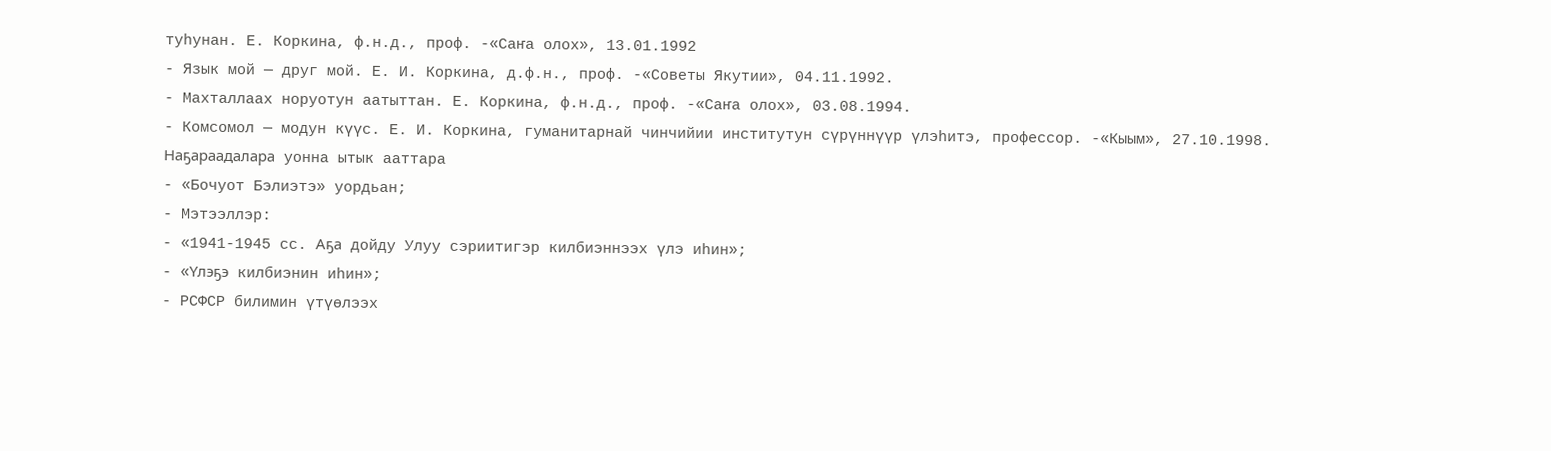туһунан. Е. Коркина, ф.н.д., проф. -«Саҥа олох», 13.01.1992
- Язык мой — друг мой. Е. И. Коркина, д.ф.н., проф. -«Советы Якутии», 04.11.1992.
- Махталлаах норуотун аатыттан. Е. Коркина, ф.н.д., проф. -«Саҥа олох», 03.08.1994.
- Комсомол — модун күүс. Е. И. Коркина, гуманитарнай чинчийии институтун сүрүннүүр үлэһитэ, профессор. -«Кыым», 27.10.1998.
Наҕараадалара уонна ытык ааттара
- «Бочуот Бэлиэтэ» уордьан;
- Мэтээллэр:
- «1941-1945 сс. Аҕа дойду Улуу сэриитигэр килбиэннээх үлэ иһин»;
- «Үлэҕэ килбиэнин иһин»;
- РСФСР билимин үтүөлээх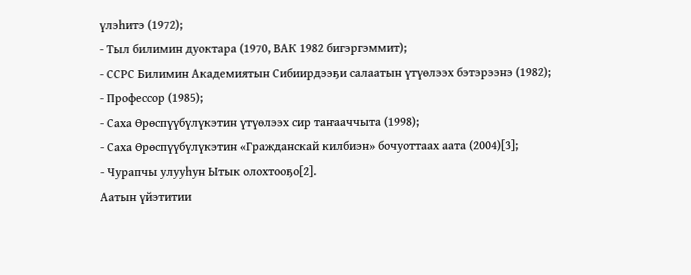үлэһитэ (1972);
- Тыл билимин дуоктара (1970, ВАК 1982 бигэргэммит);
- ССРС Билимин Академиятын Сибиирдээҕи салаатын үтүөлээх бэтэрээнэ (1982);
- Профессор (1985);
- Саха Өрөспүүбүлүкэтин үтүөлээх сир таҥааччыта (1998);
- Саха Өрөспүүбүлүкэтин «Гражданскай килбиэн» бочуоттаах аата (2004)[3];
- Чурапчы улууһун Ытык олохтооҕо[2].
Аатын үйэтитии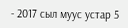- 2017 сыл муус устар 5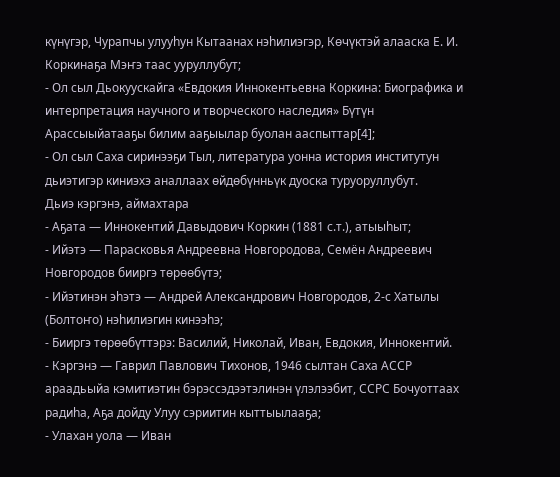күнүгэр, Чурапчы улууһун Кытаанах нэһилиэгэр, Көчүктэй алааска Е. И. Коркинаҕа Мэҥэ таас ууруллубут;
- Ол сыл Дьокуускайга «Евдокия Иннокентьевна Коркина: Биографика и интерпретация научного и творческого наследия» Бүтүн Арассыыйатааҕы билим ааҕыылар буолан ааспыттар[4];
- Ол сыл Саха сиринээҕи Тыл, литература уонна история институтун дьиэтигэр киниэхэ аналлаах өйдөбүнньүк дуоска туруоруллубут.
Дьиэ кэргэнэ, аймахтара
- Аҕата — Иннокентий Давыдович Коркин (1881 с.т.), атыыһыт;
- Ийэтэ — Парасковья Андреевна Новгородова, Семён Андреевич Новгородов бииргэ төрөөбүтэ;
- Ийэтинэн эһэтэ — Андрей Александрович Новгородов, 2-с Хатылы (Болтоҥо) нэһилиэгин кинээһэ;
- Бииргэ төрөөбүттэрэ: Василий, Николай, Иван, Евдокия, Иннокентий.
- Кэргэнэ — Гаврил Павлович Тихонов, 1946 сылтан Саха АССР араадьыйа кэмитиэтин бэрэссэдээтэлинэн үлэлээбит, ССРС Бочуоттаах радиһа, Аҕа дойду Улуу сэриитин кыттыылааҕа;
- Улахан уола — Иван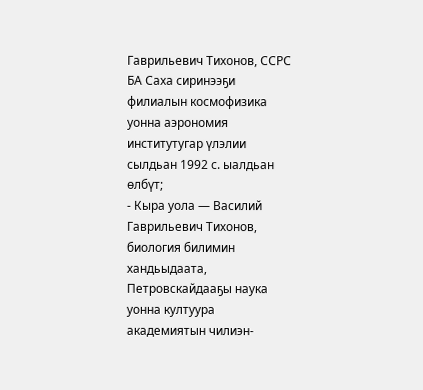Гаврильевич Тихонов, ССРС БА Саха сиринээҕи филиалын космофизика уонна аэрономия институтугар үлэлии сылдьан 1992 с. ыалдьан өлбүт;
- Кыра уола — Василий Гаврильевич Тихонов, биология билимин хандьыдаата, Петровскайдааҕы наука уонна култуура академиятын чилиэн-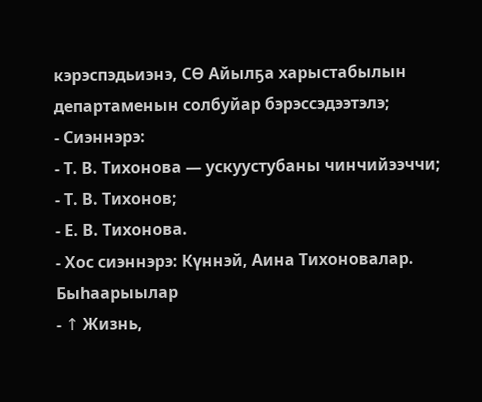кэрэспэдьиэнэ, СӨ Айылҕа харыстабылын департаменын солбуйар бэрэссэдээтэлэ;
- Сиэннэрэ:
- Т. В. Тихонова — ускуустубаны чинчийээччи;
- Т. В. Тихонов;
- Е. В. Тихонова.
- Хос сиэннэрэ: Күннэй, Аина Тихоновалар.
Быһаарыылар
- ↑ Жизнь,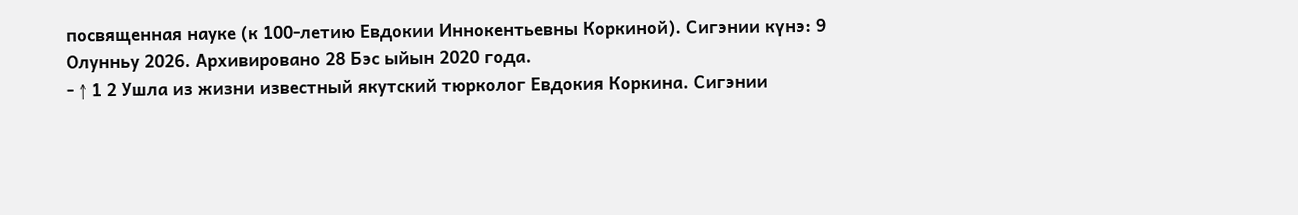посвященная науке (к 100-летию Евдокии Иннокентьевны Коркиной). Сигэнии күнэ: 9 Олунньу 2026. Архивировано 28 Бэс ыйын 2020 года.
- ↑ 1 2 Ушла из жизни известный якутский тюрколог Евдокия Коркина. Сигэнии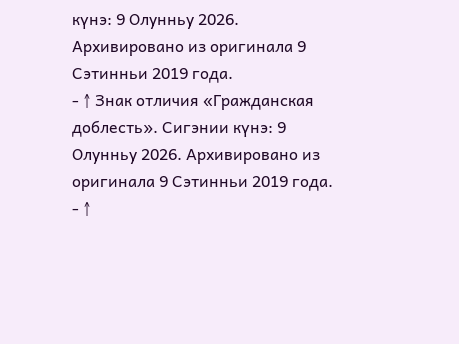күнэ: 9 Олунньу 2026. Архивировано из оригинала 9 Сэтинньи 2019 года.
- ↑ Знак отличия «Гражданская доблесть». Сигэнии күнэ: 9 Олунньу 2026. Архивировано из оригинала 9 Сэтинньи 2019 года.
- ↑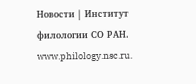Новости | Институт филологии СО РАН. www.philology.nsc.ru.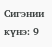Сигэнии күнэ: 9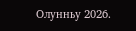Олунньу 2026.